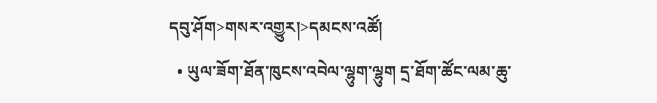དབུ་ཤོག>གསར་འགྱུར།>དམངས་འཚོ།
  • ཡུལ་ཟོག་ཐོན་ཁུངས་འབེལ་ལྷུག་ལྷུག དྲ་ཐོག་ཚོང་ལམ་ཆུ་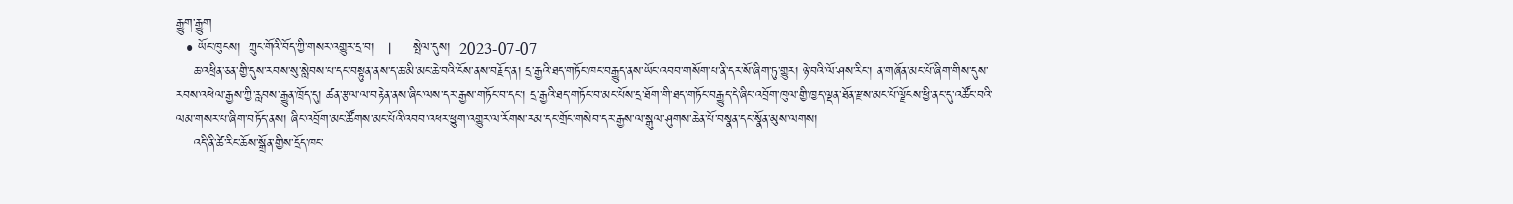རྒྱུག་རྒྱུག
  • ཡོང་ཁུངས།  ཀྲུང་གོའི་བོད་ཀྱི་གསར་འགྱུར་དྲ་བ།   |     སྤེལ་དུས།  2023-07-07
    ཆ་འཕྲིན་ཅན་གྱི་དུས་རབས་སུ་སླེབས་པ་དང་བསྟུན་ནས་ད་ཆ་མི་མང་ཆེ་བའི་ངོས་ནས་བརྗོད་ན། དྲ་རྒྱའི་ཐད་གཏོང་ཁང་བརྒྱུད་ནས་ཡོང་འབབ་གསོག་པ་ནི་དར་སོ་ཞིག་ཏུ་གྱུར། ཉེ་བའི་ལོ་ཤས་རིང་། ན་གཞོན་མང་པོ་ཞིག་གིས་དུས་རབས་འཕེལ་རྒྱས་ཀྱི་རླབས་རྒྱུན་ཁྲོད་དུ། ཚན་རྩལ་ལ་བརྟེན་ནས་ཞིང་ལས་དར་རྒྱས་གཏོང་བ་དང་། དྲ་རྒྱའི་ཐད་གཏོང་བ་མང་པོས་དྲ་ཐོག་གི་ཐད་གཏོང་བརྒྱུད་དེ་ཞིང་འབྲོག་ཁུལ་གྱི་ཁྱད་ལྡན་ཐོན་རྫས་མང་པོ་ལྗོངས་ཕྱི་ནང་དུ་འཚོང་བའི་ལམ་གསར་པ་ཞིག་བཏོད་ནས། ཞིང་འབྲོག་མང་ཚོགས་མང་པོའི་འབབ་འཕར་ཕྱུག་འགྱུར་ལ་རོགས་རམ་དང་གྲོང་གསེབ་དར་རྒྱས་ལ་སྒུལ་ཤུགས་ཆེན་པོ་བསྣན་དང་སྣོན་མུས་ལགས།
    འདི་ནི་ཚེ་རིང་ཆོས་སྒྲོན་གྱིས་དྲོད་ཁང་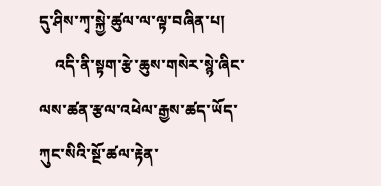དུ་ཤིས་ཀྭ་སྐྱེ་ཚུལ་ལ་ལྟ་བཞིན་པ།
    འདི་ནི་སྟག་རྩེ་ཆུས་གསེར་སྙེ་ཞིང་ལས་ཚན་རྩལ་འཕེལ་རྒྱས་ཚད་ཡོད་ཀུང་སིའི་སྔོ་ཚལ་རྟེན་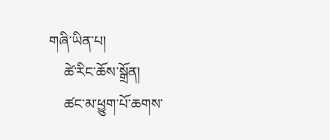གཞི་ཡིན་པ།
    ཚེ་རིང་ཆོས་སྒྲོན།
    ཚང་མ་ཕྱུག་པོ་ཆགས་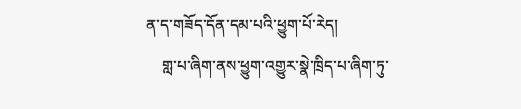ན་ད་གཟོད་དོན་དམ་པའི་ཕྱུག་པོ་རེད།
    གླ་པ་ཞིག་ནས་ཕྱུག་འགྱུར་སྣེ་ཁྲིད་པ་ཞིག་ཏུ་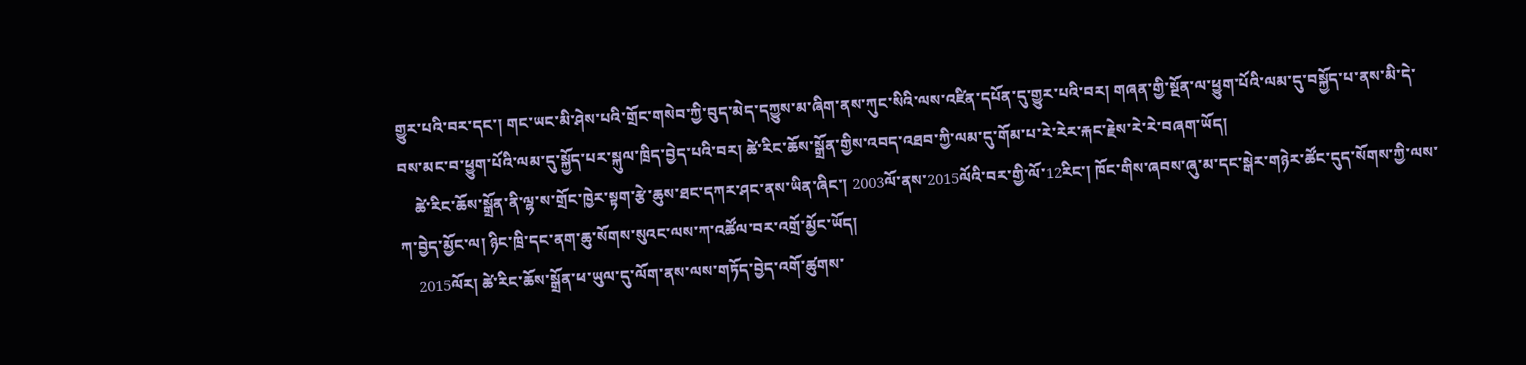གྱུར་པའི་བར་དང་། གང་ཡང་མི་ཤེས་པའི་གྲོང་གསེབ་ཀྱི་བུད་མེད་དཀྱུས་མ་ཞིག་ནས་ཀུང་སིའི་ལས་འཛིན་དཔོན་དུ་གྱུར་པའི་བར། གཞན་གྱི་སྔོན་ལ་ཕྱུག་པོའི་ལམ་དུ་བསྐྱོད་པ་ནས་མི་དེ་བས་མང་བ་ཕྱུག་པོའི་ལམ་དུ་སྐྱོད་པར་སྐུལ་ཁྲིད་བྱེད་པའི་བར། ཚེ་རིང་ཆོས་སྒྲོན་གྱིས་འབད་འཐབ་ཀྱི་ལམ་དུ་གོམ་པ་རེ་རེར་རྐང་རྗེས་རེ་རེ་བཞག་ཡོད།
    ཚེ་རིང་ཆོས་སྒྲོན་ནི་ལྷ་ས་གྲོང་ཁྱེར་སྟག་རྩེ་ཆུས་ཐང་དཀར་ཤང་ནས་ཡིན་ཞིང་། 2003ལོ་ནས་2015ལོའི་བར་གྱི་ལོ་12རིང་། ཁོང་གིས་ཞབས་ཞུ་མ་དང་སྒེར་གཉེར་ཚོང་དུད་སོགས་ཀྱི་ལས་ཀ་བྱེད་མྱོང་ལ། ཉིང་ཁྲི་དང་ནག་ཆུ་སོགས་སུའང་ལས་ཀ་འཚོལ་བར་འགྲོ་མྱོང་ཡོད།
    2015ལོར། ཚེ་རིང་ཆོས་སྒྲོན་ཕ་ཡུལ་དུ་ལོག་ནས་ལས་གཏོད་བྱེད་འགོ་ཚུགས་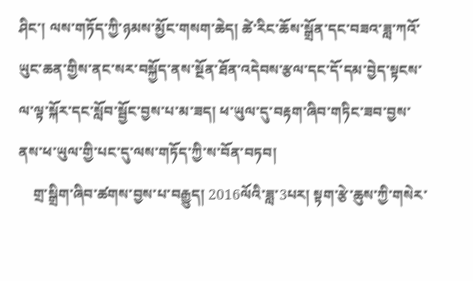ཤིང་། ལས་གཏོད་ཀྱི་ཉམས་མྱོང་གསག་ཆེད། ཚེ་རིང་ཆོས་སྒྲོན་དང་བཟའ་ཟླ་ཀའོ་ཡུང་ཆན་གྱིས་ནང་སར་བསྐྱོད་ནས་སྔོན་ཐོན་འདེབས་རྩལ་དང་དོ་དམ་བྱེད་སྟངས་ལ་ལྟ་སྐོར་དང་སློབ་སྦྱོང་བྱས་པ་མ་ཟད། ཕ་ཡུལ་དུ་བརྟག་ཞིབ་གཏིང་ཟབ་བྱས་ནས་ཕ་ཡུལ་གྱི་པང་དུ་ལས་གཏོད་ཀྱི་ས་བོན་བཏབ།
    གྲ་སྒྲིག་ཞིབ་ཚགས་བྱས་པ་བརྒྱུད། 2016ལོའི་ཟླ་3པར། སྟག་རྩེ་ཆུས་ཀྱི་གསེར་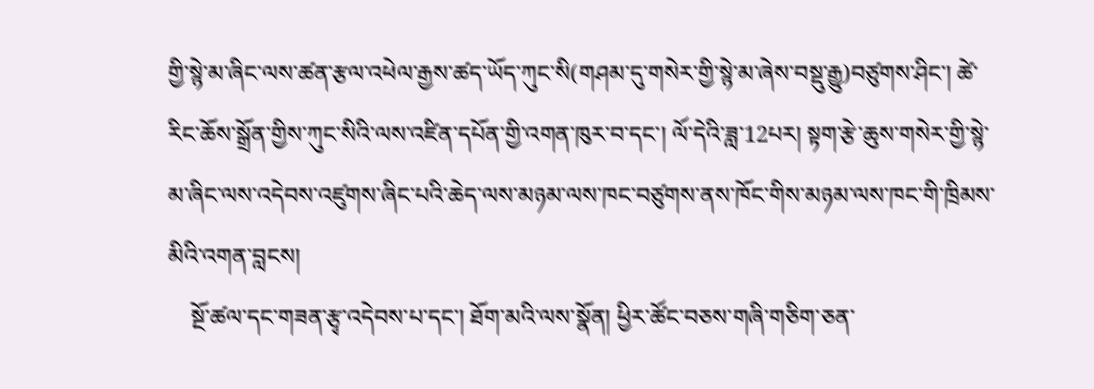གྱི་སྙེ་མ་ཞིང་ལས་ཚན་རྩལ་འཕེལ་རྒྱས་ཚད་ཡོད་ཀུང་སི(གཤམ་དུ་གསེར་གྱི་སྙེ་མ་ཞེས་བསྡུ་རྒྱུ)བཙུགས་ཤིང་། ཚེ་རིང་ཆོས་སྒྲོན་གྱིས་ཀུང་སིའི་ལས་འཛིན་དཔོན་གྱི་འགན་ཁུར་བ་དང་། ལོ་དེའི་ཟླ་12པར། སྟག་རྩེ་ཆུས་གསེར་གྱི་སྙེ་མ་ཞིང་ལས་འདེབས་འཛུགས་ཞིང་པའི་ཆེད་ལས་མཉམ་ལས་ཁང་བཙུགས་ནས་ཁོང་གིས་མཉམ་ལས་ཁང་གི་ཁྲིམས་མིའི་འགན་བླངས།
    སྔོ་ཚལ་དང་གཟན་རྩྭ་འདེབས་པ་དང་། ཐོག་མའི་ལས་སྣོན། ཕྱིར་ཚོང་བཅས་གཞི་གཅིག་ཅན་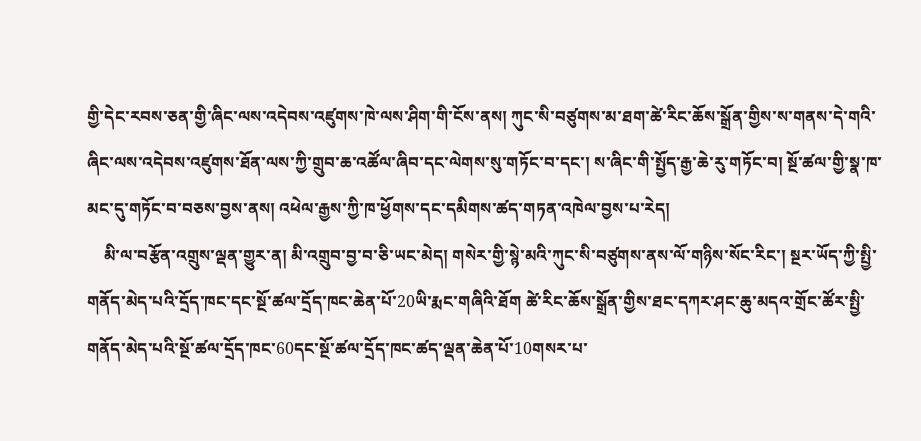གྱི་དེང་རབས་ཅན་གྱི་ཞིང་ལས་འདེབས་འཛུགས་ཁེ་ལས་ཤིག་གི་ངོས་ནས། ཀུང་སི་བཙུགས་མ་ཐག་ཚེ་རིང་ཆོས་སྒྲོན་གྱིས་ས་གནས་དེ་གའི་ཞིང་ལས་འདེབས་འཛུགས་ཐོན་ལས་ཀྱི་གྲུབ་ཆ་འཚོལ་ཞིབ་དང་ལེགས་སུ་གཏོང་བ་དང་། ས་ཞིང་གི་སྤྱོད་རྒྱ་ཆེ་རུ་གཏོང་བ། སྔོ་ཚལ་གྱི་སྣ་ཁ་མང་དུ་གཏོང་བ་བཅས་བྱས་ནས། འཕེལ་རྒྱས་ཀྱི་ཁ་ཕྱོགས་དང་དམིགས་ཚད་གཏན་འཁེལ་བྱས་པ་རེད།
    མི་ལ་བརྩོན་འགྲུས་ལྡན་གྱུར་ན། མི་འགྲུབ་བྱ་བ་ཅི་ཡང་མེད། གསེར་གྱི་སྙེ་མའི་ཀུང་སི་བཙུགས་ནས་ལོ་གཉིས་སོང་རིང་། སྔར་ཡོད་ཀྱི་སྤྱི་གནོད་མེད་པའི་དྲོད་ཁང་དང་སྔོ་ཚལ་དྲོད་ཁང་ཆེན་པོ་20ཡི་རྨང་གཞིའི་ཐོག ཚེ་རིང་ཆོས་སྒྲོན་གྱིས་ཐང་དཀར་ཤང་ཆུ་མདའ་གྲོང་ཚོར་སྤྱི་གནོད་མེད་པའི་སྔོ་ཚལ་དྲོད་ཁང་60དང་སྔོ་ཚལ་དྲོད་ཁང་ཚད་ལྡན་ཆེན་པོ་10གསར་པ་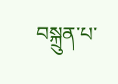བསྐྲུན་པ་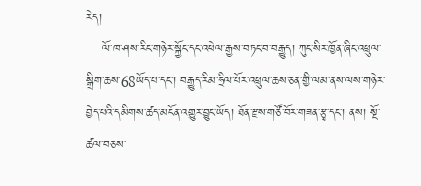རེད།
    ལོ་ཁ་ཤས་རིང་གཉེར་སྐྱོང་དང་འཕེལ་རྒྱས་བཏང་བ་བརྒྱུད། ཀུང་སིར་ཁྱོན་ཞིང་འཕྲུལ་སྒྲིག་ཆས་68ཡོད་པ་དང་། བརྒྱུད་རིམ་ཧྲིལ་པོར་འཕྲུལ་ཆས་ཅན་གྱི་ལམ་ནས་ལས་གཉེར་བྱེད་པའི་དམིགས་ཚད་མངོན་འགྱུར་བྱུང་ཡོད། ཐོན་རྫས་གཙོ་བོར་གཟན་རྩྭ་དང་། ནས། སྔོ་ཚལ་བཅས་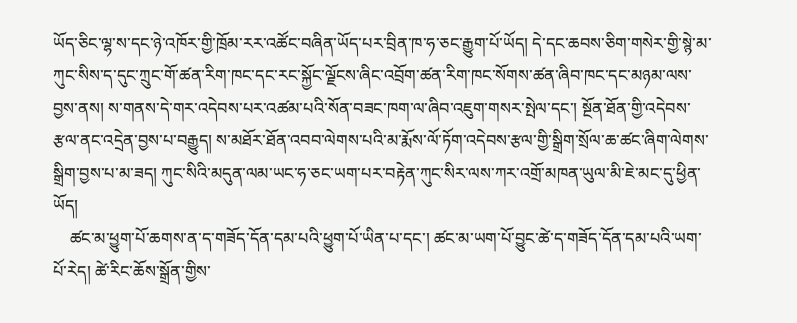ཡོད་ཅིང་ལྷ་ས་དང་ཉེ་འཁོར་གྱི་ཁྲོམ་རར་འཚོང་བཞིན་ཡོད་པར་བྲིན་ཁ་ཧ་ཅང་རྒྱུག་པོ་ཡོད། དེ་དང་ཆབས་ཅིག་གསེར་གྱི་སྙེ་མ་ཀུང་སིས་ད་དུང་ཀྲུང་གོ་ཚན་རིག་ཁང་དང་རང་སྐྱོང་ལྗོངས་ཞིང་འབྲོག་ཚན་རིག་ཁང་སོགས་ཚན་ཞིབ་ཁང་དང་མཉམ་ལས་བྱས་ནས། ས་གནས་དེ་གར་འདེབས་པར་འཚམ་པའི་སོན་བཟང་ཁག་ལ་ཞིབ་འཇུག་གསར་སྤེལ་དང་། སྔོན་ཐོན་གྱི་འདེབས་རྩལ་ནང་འདྲེན་བྱས་པ་བརྒྱུད། ས་མཐོར་ཐོན་འབབ་ལེགས་པའི་མ་རྨོས་ལོ་ཏོག་འདེབས་རྩལ་གྱི་སྒྲིག་སྲོལ་ཆ་ཚང་ཞིག་ལེགས་སྒྲིག་བྱས་པ་མ་ཟད། ཀུང་སིའི་མདུན་ལམ་ཡང་ཧ་ཅང་ཡག་པར་བརྟེན་ཀུང་སིར་ལས་ཀར་འགྲོ་མཁན་ཡུལ་མི་ཇེ་མང་དུ་ཕྱིན་ཡོད།
    ཚང་མ་ཕྱུག་པོ་ཆགས་ན་ད་གཟོད་དོན་དམ་པའི་ཕྱུག་པོ་ཡིན་པ་དང་། ཚང་མ་ཡག་པོ་བྱུང་ཚེ་ད་གཟོད་དོན་དམ་པའི་ཡག་པོ་རེད། ཚེ་རིང་ཆོས་སྒྲོན་གྱིས་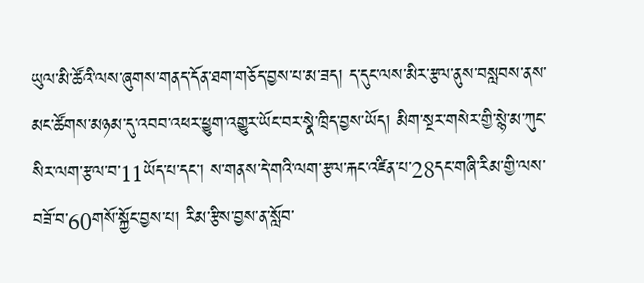ཡུལ་མི་ཚོའི་ལས་ཞུགས་གནད་དོན་ཐག་གཅོད་བྱས་པ་མ་ཟད། ད་དུང་ལས་མིར་རྩལ་ནུས་བསླབས་ནས་མང་ཚོགས་མཉམ་དུ་འབབ་འཕར་ཕྱུག་འགྱུར་ཡོང་བར་སྣེ་ཁྲིད་བྱས་ཡོད། མིག་སྔར་གསེར་གྱི་སྙེ་མ་ཀུང་སིར་ལག་རྩལ་བ་11ཡོད་པ་དང་། ས་གནས་དེ་གའི་ལག་རྩལ་རྐང་འཛིན་པ་28དང་གཞི་རིམ་གྱི་ལས་བཟོ་བ་60གསོ་སྐྱོང་བྱས་པ། རིམ་རྩིས་བྱས་ན་སློབ་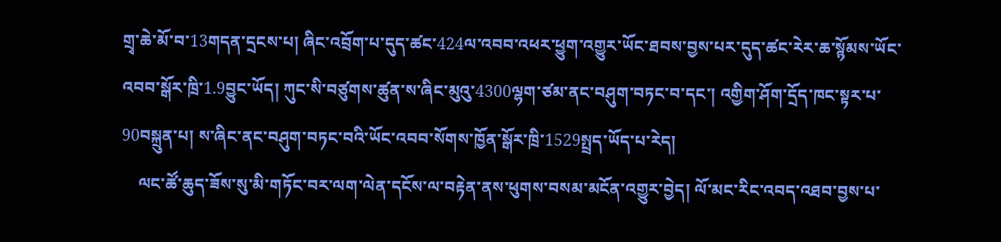གྲྭ་ཆེ་མོ་བ་13གདན་དྲངས་པ། ཞིང་འབྲོག་པ་དུད་ཚང་424ལ་འབབ་འཕར་ཕྱུག་འགྱུར་ཡོང་ཐབས་བྱས་པར་དུད་ཚང་རེར་ཆ་སྙོམས་ཡོང་འབབ་སྒོར་ཁྲི་1.9བྱུང་ཡོད། ཀུང་སི་བཙུགས་ཚུན་ས་ཞིང་མུའུ་4300ལྷག་ཙམ་ནང་བཤུག་བཏང་བ་དང་། འགྱིག་ཤོག་དྲོད་ཁང་སྟར་པ་90བསྐྲུན་པ། ས་ཞིང་ནང་བཤུག་བཏང་བའི་ཡོང་འབབ་སོགས་ཁྱོན་སྒོར་ཁྲི་1529སྤྲད་ཡོད་པ་རེད།
    ལང་ཚོ་ཆུད་ཟོས་སུ་མི་གཏོང་བར་ལག་ལེན་དངོས་ལ་བརྟེན་ནས་ཕུགས་བསམ་མངོན་འགྱུར་བྱེད། ལོ་མང་རིང་འབད་འཐབ་བྱས་པ་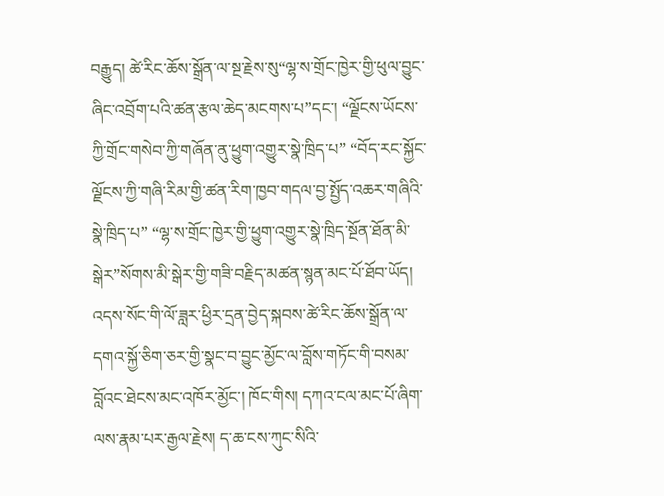བརྒྱུད། ཚེ་རིང་ཆོས་སྒྲོན་ལ་སྔ་རྗེས་སུ“ལྷ་ས་གྲོང་ཁྱེར་གྱི་ཕུལ་བྱུང་ཞིང་འབྲོག་པའི་ཚན་རྩལ་ཆེད་མངགས་པ”དང་། “ལྗོངས་ཡོངས་ཀྱི་གྲོང་གསེབ་ཀྱི་གཞོན་ནུ་ཕྱུག་འགྱུར་སྣེ་ཁྲིད་པ” “བོད་རང་སྐྱོང་ལྗོངས་ཀྱི་གཞི་རིམ་གྱི་ཚན་རིག་ཁྱབ་གདལ་བྱ་སྤྱོད་འཆར་གཞིའི་སྣེ་ཁྲིད་པ” “ལྷ་ས་གྲོང་ཁྱེར་གྱི་ཕྱུག་འགྱུར་སྣེ་ཁྲིད་སྔོན་ཐོན་མི་སྒེར”སོགས་མི་སྒེར་གྱི་གཟི་བརྗིད་མཚན་སྙན་མང་པོ་ཐོབ་ཡོད། འདས་སོང་གི་ལོ་ཟླར་ཕྱིར་དྲན་བྱེད་སྐབས་ཚེ་རིང་ཆོས་སྒྲོན་ལ་དགའ་སྐྱོ་ཅིག་ཅར་གྱི་སྣང་བ་བྱུང་མྱོང་ལ་བློས་གཏོང་གི་བསམ་བློའང་ཐེངས་མང་འཁོར་མྱོང་། ཁོང་གིས། དཀའ་ངལ་མང་པོ་ཞིག་ལས་རྣམ་པར་རྒྱལ་རྗེས། ད་ཆ་ངས་ཀུང་སིའི་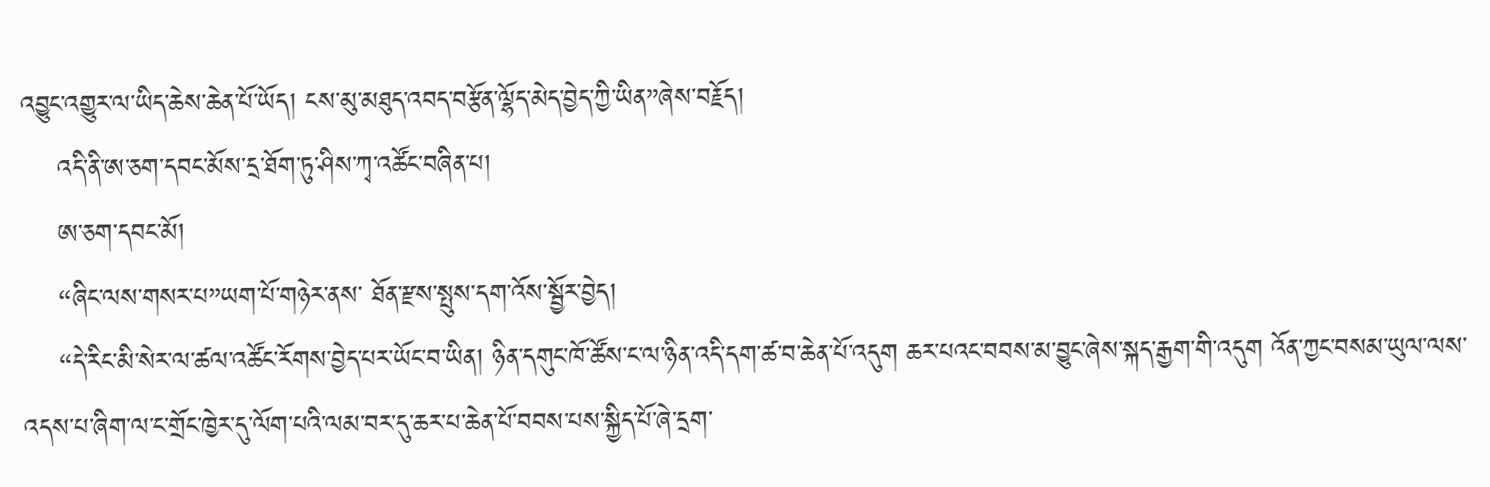འབྱུང་འགྱུར་ལ་ཡིད་ཆེས་ཆེན་པོ་ཡོད། ངས་མུ་མཐུད་འབད་བརྩོན་ལྷོད་མེད་བྱེད་ཀྱི་ཡིན”ཞེས་བརྗོད།
    འདི་ནི་ཨ་ཅག་དབང་མོས་དྲ་ཐོག་ཏུ་ཤིས་ཀྭ་འཚོང་བཞིན་པ།
    ཨ་ཅག་དབང་མོ།
    “ཞིང་ལས་གསར་པ”ཡག་པོ་གཉེར་ནས་ ཐོན་རྫས་སྤུས་དག་འོས་སྦྱོར་བྱེད།
    “དེ་རིང་མི་སེར་ལ་ཚལ་འཚོང་རོགས་བྱེད་པར་ཡོང་བ་ཡིན། ཉིན་དགུང་ཁོ་ཚོས་ང་ལ་ཉིན་འདི་དག་ཚ་བ་ཆེན་པོ་འདུག ཆར་པའང་བབས་མ་བྱུང་ཞེས་སྐད་རྒྱག་གི་འདུག འོན་ཀྱང་བསམ་ཡུལ་ལས་འདས་པ་ཞིག་ལ་ང་གྲོང་ཁྱེར་དུ་ལོག་པའི་ལམ་བར་དུ་ཆར་པ་ཆེན་པོ་བབས་པས་སྐྱིད་པོ་ཞེ་དྲག་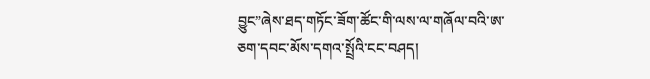བྱུང”ཞེས་ཐད་གཏོང་ཟོག་ཚོང་གི་ལས་ལ་གཞོལ་བའི་ཨ་ཅག་དབང་མོས་དགའ་སྤྲོའི་ངང་བཤད།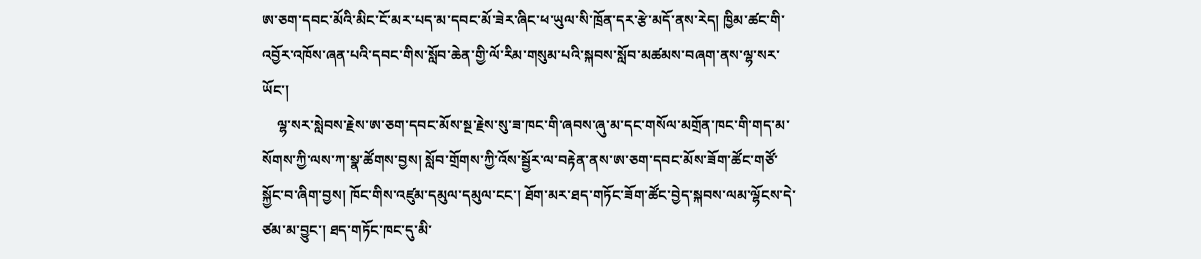ཨ་ཅག་དབང་མོའི་མིང་ངོ་མར་པད་མ་དབང་མོ་ཟེར་ཞིང་ཕ་ཡུལ་སི་ཁྲོན་དར་རྩེ་མདོ་ནས་རེད། ཁྱིམ་ཚང་གི་འབྱོར་འཁོས་ཞན་པའི་དབང་གིས་སློབ་ཆེན་གྱི་ལོ་རིམ་གསུམ་པའི་སྐབས་སློབ་མཚམས་བཞག་ནས་ལྷ་སར་ཡོང་།
    ལྷ་སར་སླེབས་རྗེས་ཨ་ཅག་དབང་མོས་སྔ་རྗེས་སུ་ཟ་ཁང་གི་ཞབས་ཞུ་མ་དང་གསོལ་མགྲོན་ཁང་གི་གད་མ་སོགས་ཀྱི་ལས་ཀ་སྣ་ཚོགས་བྱས། སློབ་གྲོགས་ཀྱི་འོས་སྦྱོར་ལ་བརྟེན་ནས་ཨ་ཅག་དབང་མོས་ཟོག་ཚོང་གཙོ་སྐྱོང་བ་ཞིག་བྱས། ཁོང་གིས་འཛུམ་དམུལ་དམུལ་ངང་། ཐོག་མར་ཐད་གཏོང་ཟོག་ཚོང་བྱེད་སྐབས་ལམ་ལྷོངས་དེ་ཙམ་མ་བྱུང་། ཐད་གཏོང་ཁང་དུ་མི་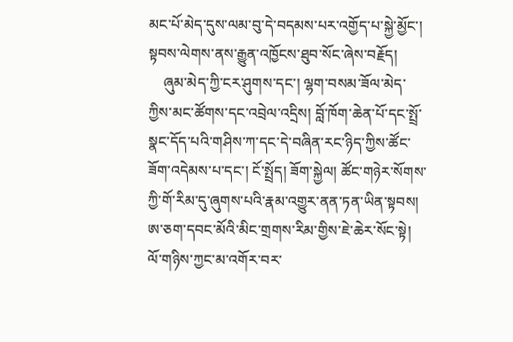མང་པོ་མེད་དུས་ལམ་བུ་དེ་བདམས་པར་འགྱོད་པ་སྐྱེ་མྱོང་། སྟབས་ལེགས་ནས་རྒྱུན་འཁྱོངས་ཐུབ་སོང་ཞེས་བརྗོད།
    ཞུམ་མེད་ཀྱི་ངར་ཤུགས་དང་། ལྷག་བསམ་ཟོལ་མེད་ཀྱིས་མང་ཚོགས་དང་འབྲེལ་འདྲིས། བློ་ཁོག་ཆེན་པོ་དང་སྤྲོ་སྣང་དོད་པའི་གཤིས་ཀ་དང་དེ་བཞིན་རང་ཉིད་ཀྱིས་ཚོང་ཟོག་འདེམས་པ་དང་། ངོ་སྤྲོད། ཟོག་སྐྱེལ། ཚོང་གཉེར་སོགས་ཀྱི་གོ་རིམ་དུ་ཞུགས་པའི་རྣམ་འགྱུར་ནན་ཏན་ཡིན་སྟབས། ཨ་ཅག་དབང་མོའི་མིང་གྲགས་རིམ་གྱིས་ཇེ་ཆེར་སོང་སྟེ། ལོ་གཉིས་ཀྱང་མ་འགོར་བར་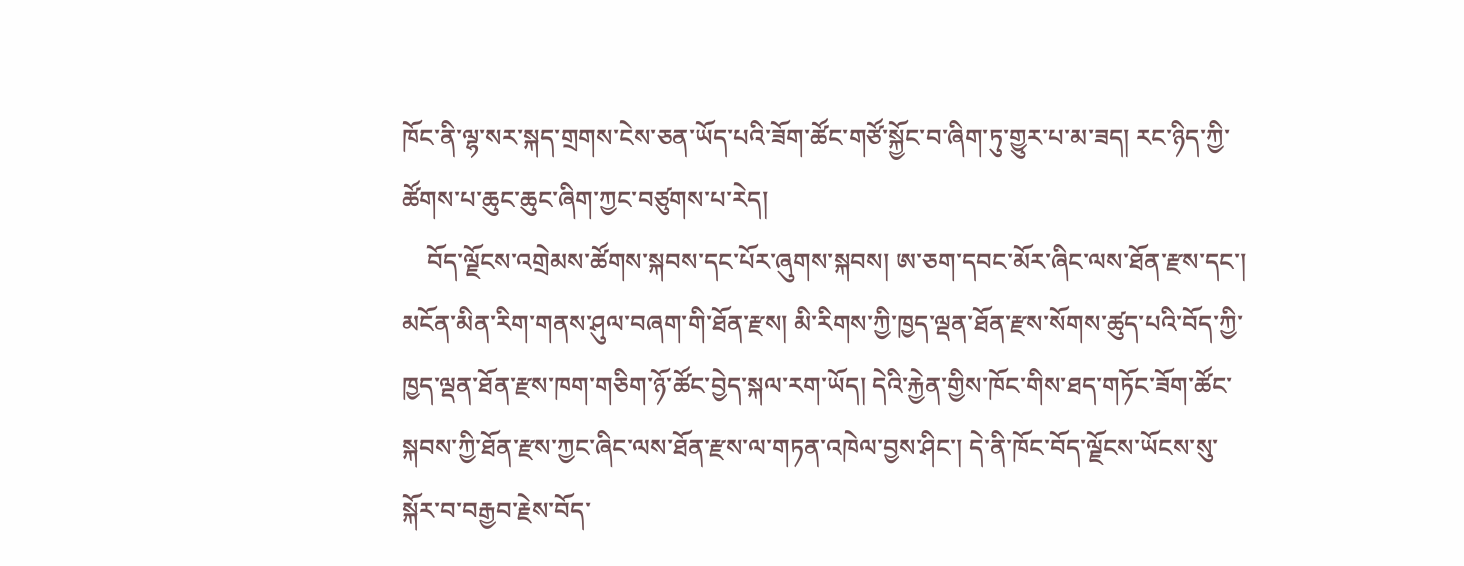ཁོང་ནི་ལྷ་སར་སྐད་གྲགས་ངེས་ཅན་ཡོད་པའི་ཟོག་ཚོང་གཙོ་སྐྱོང་བ་ཞིག་ཏུ་གྱུར་པ་མ་ཟད། རང་ཉིད་ཀྱི་ཚོགས་པ་ཆུང་ཆུང་ཞིག་ཀྱང་བཙུགས་པ་རེད།
    བོད་ལྗོངས་འགྲེམས་ཚོགས་སྐབས་དང་པོར་ཞུགས་སྐབས། ཨ་ཅག་དབང་མོར་ཞིང་ལས་ཐོན་རྫས་དང་། མངོན་མིན་རིག་གནས་ཤུལ་བཞག་གི་ཐོན་རྫས། མི་རིགས་ཀྱི་ཁྱད་ལྡན་ཐོན་རྫས་སོགས་ཚུད་པའི་བོད་ཀྱི་ཁྱད་ལྡན་ཐོན་རྫས་ཁག་གཅིག་ཉོ་ཚོང་བྱེད་སྐལ་རག་ཡོད། དེའི་རྐྱེན་གྱིས་ཁོང་གིས་ཐད་གཏོང་ཟོག་ཚོང་སྐབས་ཀྱི་ཐོན་རྫས་ཀྱང་ཞིང་ལས་ཐོན་རྫས་ལ་གཏན་འཁེལ་བྱས་ཤིང་། དེ་ནི་ཁོང་བོད་ལྗོངས་ཡོངས་སུ་སྐོར་བ་བརྒྱབ་རྗེས་བོད་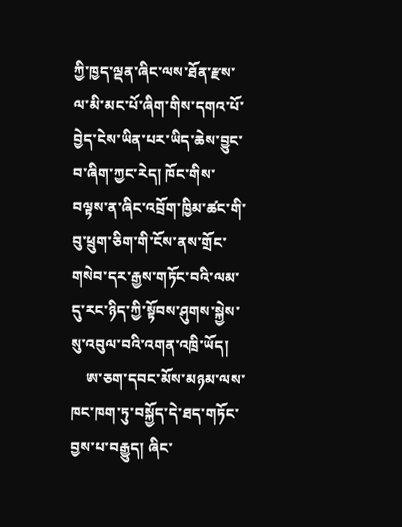ཀྱི་ཁྱད་ལྡན་ཞིང་ལས་ཐོན་རྫས་ལ་མི་མང་པོ་ཞིག་གིས་དགའ་པོ་བྱེད་ངེས་ཡིན་པར་ཡིད་ཆེས་བྱུང་བ་ཞིག་ཀྱང་རེད། ཁོང་གིས་བལྟས་ན་ཞིང་འབྲོག་ཁྱིམ་ཚང་གི་བུ་ཕྲུག་ཅིག་གི་ངོས་ནས་གྲོང་གསེབ་དར་རྒྱས་གཏོང་བའི་ལམ་དུ་རང་ཉིད་ཀྱི་སྟོབས་ཤུགས་སྐྱེས་སུ་འབུལ་བའི་འགན་འཁྲི་ཡོད།
    ཨ་ཅག་དབང་མོས་མཉམ་ལས་ཁང་ཁག་ཏུ་བསྐྱོད་དེ་ཐད་གཏོང་བྱས་པ་བརྒྱུད། ཞིང་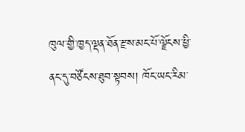ཁུལ་གྱི་ཁྱད་ལྡན་ཐོན་རྫས་མང་པོ་ལྗོངས་ཕྱི་ནང་དུ་བཙོངས་ཐུབ་སྟབས། ཁོང་ཡང་རིམ་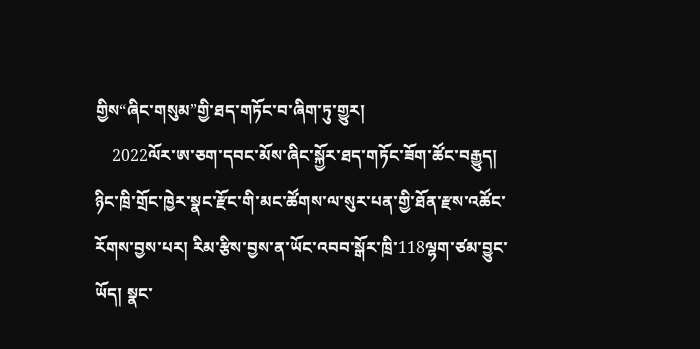གྱིས“ཞིང་གསུམ”གྱི་ཐད་གཏོང་བ་ཞིག་ཏུ་གྱུར།
    2022ལོར་ཨ་ཅག་དབང་མོས་ཞིང་སྐྱོར་ཐད་གཏོང་ཟོག་ཚོང་བརྒྱུད། ཉིང་ཁྲི་གྲོང་ཁྱེར་སྣང་རྫོང་གི་མང་ཚོགས་ལ་སུར་པན་གྱི་ཐོན་རྫས་འཚོང་རོགས་བྱས་པར། རིམ་རྩིས་བྱས་ན་ཡོང་འབབ་སྒོར་ཁྲི་118ལྷག་ཙམ་བྱུང་ཡོད། སྣང་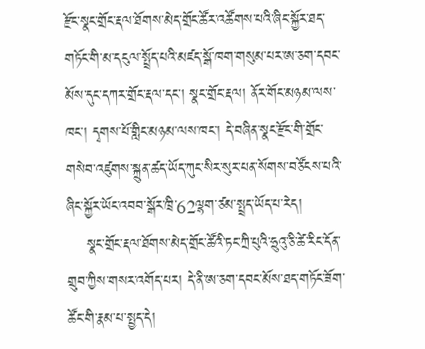རྫོང་སྣང་གྲོང་རྡལ་ཐོགས་མེད་གྲོང་ཚོར་འཚོགས་པའི་ཞིང་སྐྱོར་ཐད་གཏོང་གི་མ་དངུལ་སྤྲོད་པའི་མཛད་སྒོ་ཁག་གསུམ་པར་ཨ་ཅག་དབང་མོས་དུང་དཀར་གྲོང་རྡལ་དང་། སྣང་གྲོང་རྡལ། ནོར་གོང་མཉམ་ལས་ཁང་། དྭགས་པོ་གླིང་མཉམ་ལས་ཁང་། དེ་བཞིན་སྣང་རྫོང་གི་གྲོང་གསེབ་འཛུགས་སྐྲུན་ཚད་ཡོད་ཀུང་སིར་སུར་པན་སོགས་བཙོངས་པའི་ཞིང་སྐྱོར་ཡོང་འབབ་སྒོར་ཁྲི་62ལྷག་ཙམ་སྤྲད་ཡོད་པ་རེད།
    སྣང་གྲོང་རྡལ་ཐོགས་མེད་གྲོང་ཚོའི་ཏང་ཀྲི་པུའི་ཧྲུའུ་ཅི་ཚེ་རིང་དོན་གྲུབ་ཀྱིས་གསར་འགོད་པར། དེ་ནི་ཨ་ཅག་དབང་མོས་ཐད་གཏོང་ཟོག་ཚོང་གི་རྣམ་པ་སྤྱད་དེ།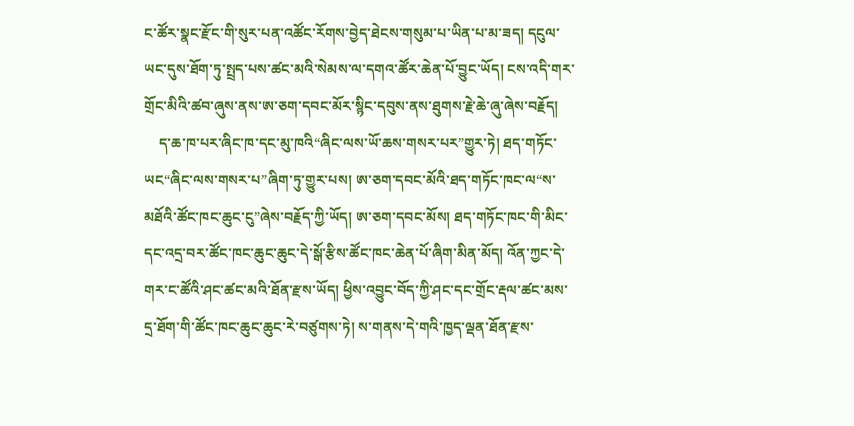ང་ཚོར་སྣང་རྫོང་གི་སུར་པན་འཚོང་རོགས་བྱེད་ཐེངས་གསུམ་པ་ཡིན་པ་མ་ཟད། དངུལ་ཡང་དུས་ཐོག་ཏུ་སྤྲད་པས་ཚང་མའི་སེམས་ལ་དགའ་ཚོར་ཆེན་པོ་བྱུང་ཡོད། ངས་འདི་གར་གྲོང་མིའི་ཚབ་ཞུས་ནས་ཨ་ཅག་དབང་མོར་སྙིང་དབུས་ནས་ཐུགས་རྗེ་ཆེ་ཞུ་ཞེས་བརྗོད།
    ད་ཆ་ཁ་པར་ཞིང་ཁ་དང་མུ་ཁའི“ཞིང་ལས་ཡོ་ཆས་གསར་པར”གྱུར་ཏེ། ཐད་གཏོང་ཡང“ཞིང་ལས་གསར་པ”ཞིག་ཏུ་གྱུར་པས། ཨ་ཅག་དབང་མོའི་ཐད་གཏོང་ཁང་ལ“ས་མཐོའི་ཚོང་ཁང་ཆུང་ངུ”ཞེས་བརྗོད་ཀྱི་ཡོད། ཨ་ཅག་དབང་མོས། ཐད་གཏོང་ཁང་གི་མིང་དང་འདྲ་བར་ཚོང་ཁང་ཆུང་ཆུང་དེ་སྒོ་རྩིས་ཚོང་ཁང་ཆེན་པོ་ཞིག་མིན་མོད། འོན་ཀྱང་དེ་གར་ང་ཚོའི་ཤང་ཚང་མའི་ཐོན་རྫས་ཡོད། ཕྱིས་འབྱུང་བོད་ཀྱི་ཤང་དང་གྲོང་རྡལ་ཚང་མས་དྲ་ཐོག་གི་ཚོང་ཁང་ཆུང་ཆུང་རེ་བཙུགས་ཏེ། ས་གནས་དེ་གའི་ཁྱད་ལྡན་ཐོན་རྫས་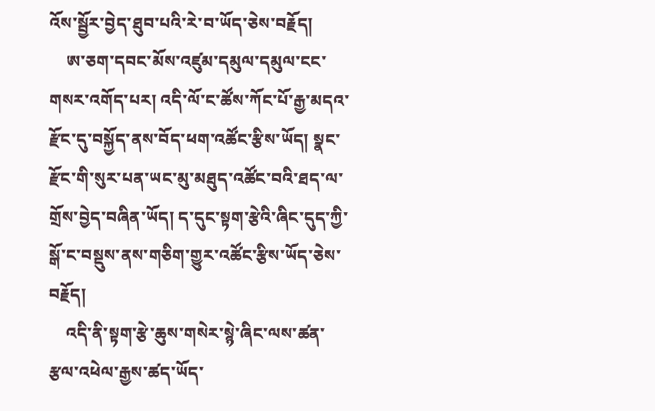འོས་སྦྱོར་བྱེད་ཐུབ་པའི་རེ་བ་ཡོད་ཅེས་བརྗོད།
    ཨ་ཅག་དབང་མོས་འཛུམ་དམུལ་དམུལ་ངང་གསར་འགོད་པར། འདི་ལོ་ང་ཚོས་ཀོང་པོ་རྒྱ་མདའ་རྫོང་དུ་བསྐྱོད་ནས་བོད་ཕག་འཚོང་རྩིས་ཡོད། སྣང་རྫོང་གི་སུར་པན་ཡང་མུ་མཐུད་འཚོང་བའི་ཐད་ལ་གྲོས་བྱེད་བཞིན་ཡོད། ད་དུང་སྟག་རྩེའི་ཞིང་དུད་ཀྱི་སྒོ་ང་བསྡུས་ནས་གཅིག་གྱུར་འཚོང་རྩིས་ཡོད་ཅེས་བརྗོད།
    འདི་ནི་སྟག་རྩེ་ཆུས་གསེར་སྙེ་ཞིང་ལས་ཚན་རྩལ་འཕེལ་རྒྱས་ཚད་ཡོད་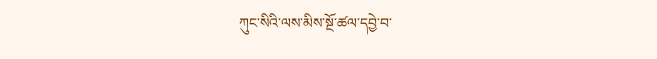ཀུང་སིའི་ལས་མིས་སྔོ་ཚལ་དབྱེ་བ་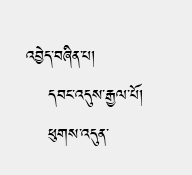འབྱེད་བཞིན་པ།
    དབང་འདུས་རྒྱལ་པོ།
    ཕུགས་འདུན་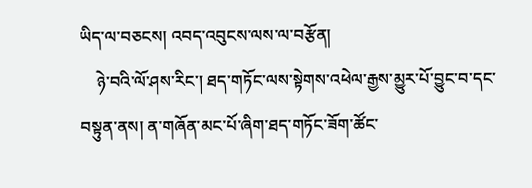ཡིད་ལ་བཅངས། འབད་འབུངས་ལས་ལ་བརྩོན།
    ཉེ་བའི་ལོ་ཤས་རིང་། ཐད་གཏོང་ལས་སྟེགས་འཕེལ་རྒྱས་མྱུར་པོ་བྱུང་བ་དང་བསྟུན་ནས། ན་གཞོན་མང་པོ་ཞིག་ཐད་གཏོང་ཟོག་ཚོང་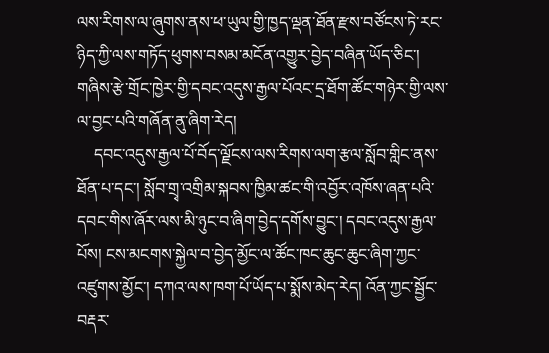ལས་རིགས་ལ་ཞུགས་ནས་ཕ་ཡུལ་གྱི་ཁྱད་ལྡན་ཐོན་རྫས་བཙོངས་ཏེ་རང་ཉིད་ཀྱི་ལས་གཏོད་ཕུགས་བསམ་མངོན་འགྱུར་བྱེད་བཞིན་ཡོད་ཅིང་། གཞིས་རྩེ་གྲོང་ཁྱེར་གྱི་དབང་འདུས་རྒྱལ་པོའང་དྲ་ཐོག་ཚོང་གཉེར་གྱི་ལས་ལ་བྱང་པའི་གཞོན་ནུ་ཞིག་རེད།
    དབང་འདུས་རྒྱལ་པོ་བོད་ལྗོངས་ལས་རིགས་ལག་རྩལ་སློབ་གླིང་ནས་ཐོན་པ་དང་། སློབ་གྲྭ་འགྲིམ་སྐབས་ཁྱིམ་ཚང་གི་འབྱོར་འཁོས་ཞན་པའི་དབང་གིས་ཞོར་ལས་མི་ཉུང་བ་ཞིག་བྱེད་དགོས་བྱུང་། དབང་འདུས་རྒྱལ་པོས། ངས་མངགས་སྐྱེལ་བ་བྱེད་མྱོང་ལ་ཚོང་ཁང་ཆུང་ཆུང་ཞིག་ཀྱང་འཛུགས་མྱོང་། དཀའ་ལས་ཁག་པོ་ཡོད་པ་སྨོས་མེད་རེད། འོན་ཀྱང་སྦྱོང་བརྡར་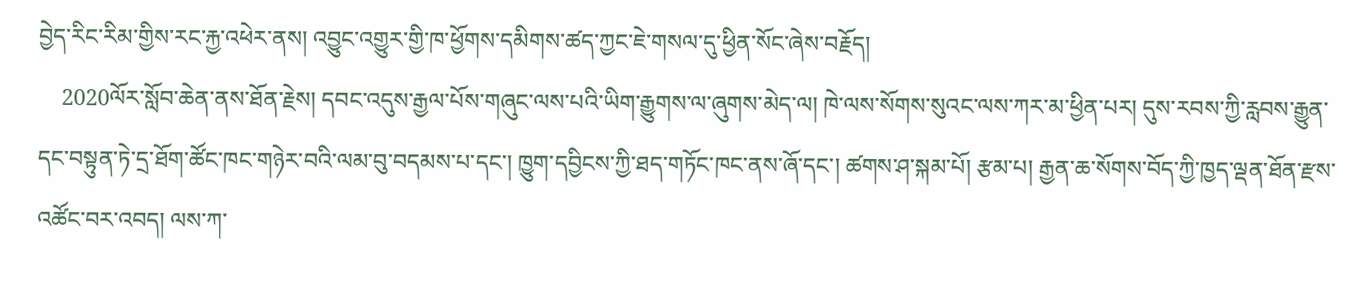བྱེད་རིང་རིམ་གྱིས་རང་རྐྱ་འཕེར་ནས། འབྱུང་འགྱུར་གྱི་ཁ་ཕྱོགས་དམིགས་ཚད་ཀྱང་ཇེ་གསལ་དུ་ཕྱིན་སོང་ཞེས་བརྗོད།
    2020ལོར་སློབ་ཆེན་ནས་ཐོན་རྗེས། དབང་འདུས་རྒྱལ་པོས་གཞུང་ལས་པའི་ཡིག་རྒྱུགས་ལ་ཞུགས་མེད་ལ། ཁེ་ལས་སོགས་སུའང་ལས་ཀར་མ་ཕྱིན་པར། དུས་རབས་ཀྱི་རླབས་རྒྱུན་དང་བསྟུན་ཏེ་དྲ་ཐོག་ཚོང་ཁང་གཉེར་བའི་ལམ་བུ་བདམས་པ་དང་། ཁྱུག་དབྱིངས་ཀྱི་ཐད་གཏོང་ཁང་ནས་ཞོ་དང་། ཚགས་ཤ་སྐམ་པོ། རྩམ་པ། རྒྱན་ཆ་སོགས་བོད་ཀྱི་ཁྱད་ལྡན་ཐོན་རྫས་འཚོང་བར་འབད། ལས་ཀ་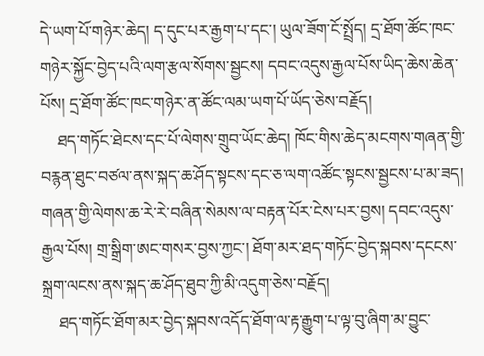དེ་ཡག་པོ་གཉེར་ཆེད། ད་དུང་པར་རྒྱག་པ་དང་། ཡུལ་ཟོག་ངོ་སྤྲོད། དྲ་ཐོག་ཚོང་ཁང་གཉེར་སྐྱོང་བྱེད་པའི་ལག་རྩལ་སོགས་སྦྱངས། དབང་འདུས་རྒྱལ་པོས་ཡིད་ཆེས་ཆེན་པོས། དྲ་ཐོག་ཚོང་ཁང་གཉེར་ན་ཚོང་ལམ་ཡག་པོ་ཡོད་ཅེས་བརྗོད།
    ཐད་གཏོང་ཐེངས་དང་པོ་ལེགས་གྲུབ་ཡོང་ཆེད། ཁོང་གིས་ཆེད་མངགས་གཞན་གྱི་བརྙན་ཐུང་བཙལ་ནས་སྐད་ཆ་ཤོད་སྟངས་དང་ཅ་ལག་འཚོང་སྟངས་སྦྱངས་པ་མ་ཟད། གཞན་གྱི་ལེགས་ཆ་རེ་རེ་བཞིན་སེམས་ལ་བརྟན་པོར་ངེས་པར་བྱས། དབང་འདུས་རྒྱལ་པོས། གྲ་སྒྲིག་ཨང་གསར་བྱས་ཀྱང་། ཐོག་མར་ཐད་གཏོང་བྱེད་སྐབས་དངངས་སྐྲག་ལངས་ནས་སྐད་ཆ་ཤོད་ཐུབ་ཀྱི་མི་འདུག་ཅེས་བརྗོད།
    ཐད་གཏོང་ཐོག་མར་བྱེད་སྐབས་འདོད་ཐོག་ལ་རྟ་རྒྱུག་པ་ལྟ་བུ་ཞིག་མ་བྱུང་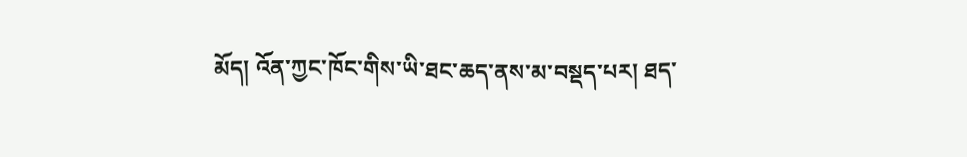མོད། འོན་ཀྱང་ཁོང་གིས་ཡི་ཐང་ཆད་ནས་མ་བསྡད་པར། ཐད་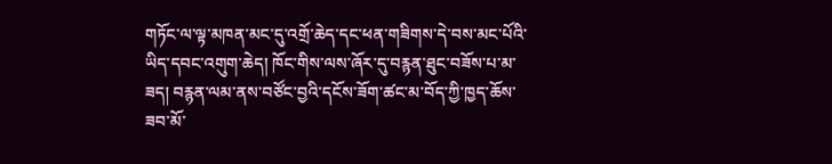གཏོང་ལ་ལྟ་མཁན་མང་དུ་འགྲོ་ཆེད་དང་ཕན་གཟིགས་དེ་བས་མང་པོའི་ཡིད་དབང་འགུག་ཆེད། ཁོང་གིས་ལས་ཞོར་དུ་བརྙན་ཐུང་བཟོས་པ་མ་ཟད། བརྙན་ལམ་ནས་བཙོང་བྱའི་དངོས་ཟོག་ཚང་མ་བོད་ཀྱི་ཁྱད་ཆོས་ཟབ་མོ་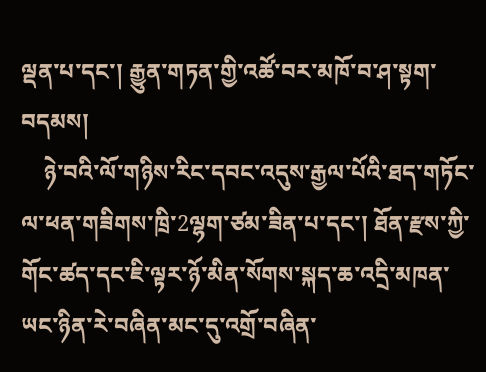ལྡན་པ་དང་། རྒྱུན་གཏན་གྱི་འཚོ་བར་མཁོ་བ་ཤ་སྟག་བདམས།
    ཉེ་བའི་ལོ་གཉིས་རིང་དབང་འདུས་རྒྱལ་པོའི་ཐད་གཏོང་ལ་ཕན་གཟིགས་ཁྲི་2ལྷག་ཙམ་ཟིན་པ་དང་། ཐོན་རྫས་ཀྱི་གོང་ཚད་དང་ཇི་ལྟར་ཉོ་མིན་སོགས་སྐད་ཆ་འདྲི་མཁན་ཡང་ཉིན་རེ་བཞིན་མང་དུ་འགྲོ་བཞིན་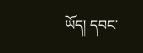ཡོད། དབང་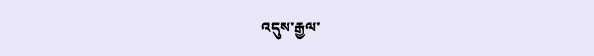འདུས་རྒྱལ་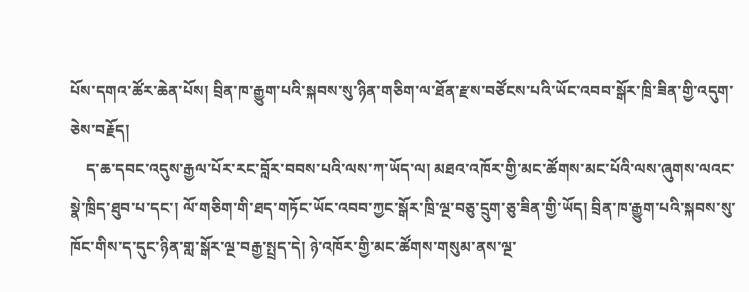པོས་དགའ་ཚོར་ཆེན་པོས། བྲིན་ཁ་རྒྱུག་པའི་སྐབས་སུ་ཉིན་གཅིག་ལ་ཐོན་རྫས་བཙོངས་པའི་ཡོང་འབབ་སྒོར་ཁྲི་ཟིན་གྱི་འདུག་ཅེས་བརྗོད།
    ད་ཆ་དབང་འདུས་རྒྱལ་པོར་རང་བློར་བབས་པའི་ལས་ཀ་ཡོད་ལ། མཐའ་འཁོར་གྱི་མང་ཚོགས་མང་པོའི་ལས་ཞུགས་ལའང་སྣེ་ཁྲིད་ཐུབ་པ་དང་། ལོ་གཅིག་གི་ཐད་གཏོང་ཡོང་འབབ་ཀྱང་སྒོར་ཁྲི་ལྔ་བཅུ་དྲུག་ཅུ་ཟིན་གྱི་ཡོད། བྲིན་ཁ་རྒྱུག་པའི་སྐབས་སུ་ཁོང་གིས་ད་དུང་ཉིན་གླ་སྒོར་ལྔ་བརྒྱ་སྤྲད་དེ། ཉེ་འཁོར་གྱི་མང་ཚོགས་གསུམ་ནས་ལྔ་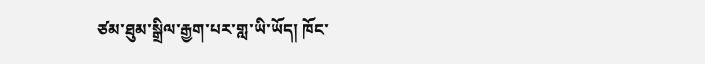ཙམ་ཐུམ་སྒྲིལ་རྒྱག་པར་གླ་ཡི་ཡོད། ཁོང་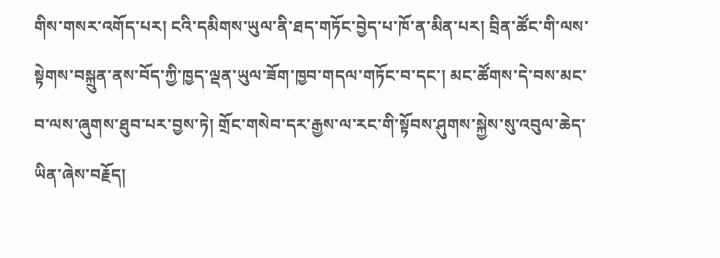གིས་གསར་འགོད་པར། ངའི་དམིགས་ཡུལ་ནི་ཐད་གཏོང་བྱེད་པ་ཁོ་ན་མིན་པར། བྲིན་ཚོང་གི་ལས་སྟེགས་བསྐྲུན་ནས་བོད་ཀྱི་ཁྱད་ལྡན་ཡུལ་ཟོག་ཁྱབ་གདལ་གཏོང་བ་དང་། མང་ཚོགས་དེ་བས་མང་བ་ལས་ཞུགས་ཐུབ་པར་བྱས་ཏེ། གྲོང་གསེབ་དར་རྒྱས་ལ་རང་གི་སྟོབས་ཤུགས་སྐྱེས་སུ་འབུལ་ཆེད་ཡིན་ཞེས་བརྗོད།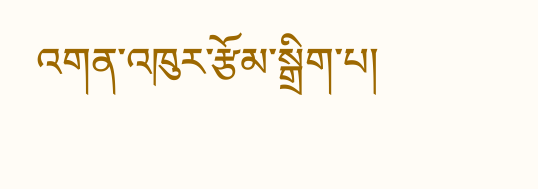འགན་འཁུར་རྩོམ་སྒྲིག་པ།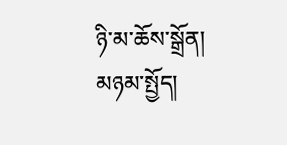ཉི་མ་ཆོས་སྒྲོན།
མཉམ་སྤྱོད།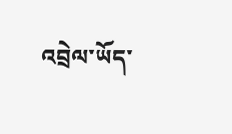འབྲེལ་ཡོད་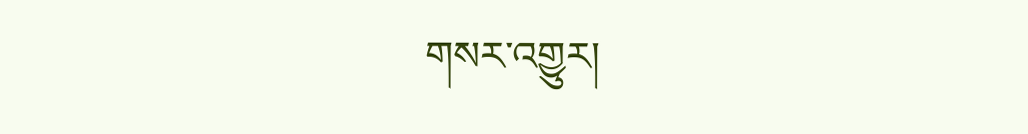གསར་འགྱུར།